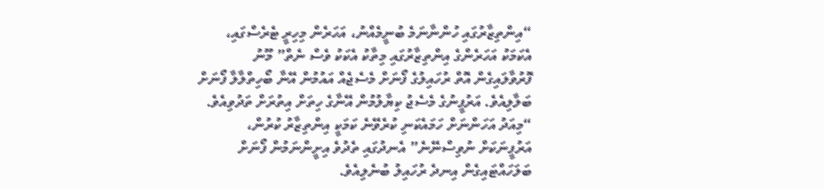“އިންތިޒާރުގައި ހުންނާނަމެ ބުނީމެއްނު، އަހަރެން މިހިރީ ޓެރެސްގައި، އެކަމަކު އަހަރެންގެ އިންތިޒާރުގައި މިތާކު އެކަކު ވެސް ނެތް” މޫނު ފޮރުވާލައިގެން އޮތް ރުހައިލުގެ ފޯނަށް މެސެޖެއް އައުމުން އޭނާ ބޯހިތްލާލާ ފޯނަށް ބަލާލިއެވެ. އަރުފީނުގެ މެސެޖު ކިޔާލުމުން އޭނާގެ ހިތަށް އިތުރަށް ތަދުވިއެވެ.
“މިއަދު އަހަންނަށް ހަމައެކަނި ކުރެވޭނެ ކަމަކީ އިންތިޒާރު ކުރުން، އަރުފީނަކަށް ނުވިސްނޭނެ” އެނދުގައި ތެދުވެ އިށީންނަމުން ފޯނަށް ބަލަހައްޓައިގެން އިނދެ ރުހައިލު ބުނެލިއެވެ.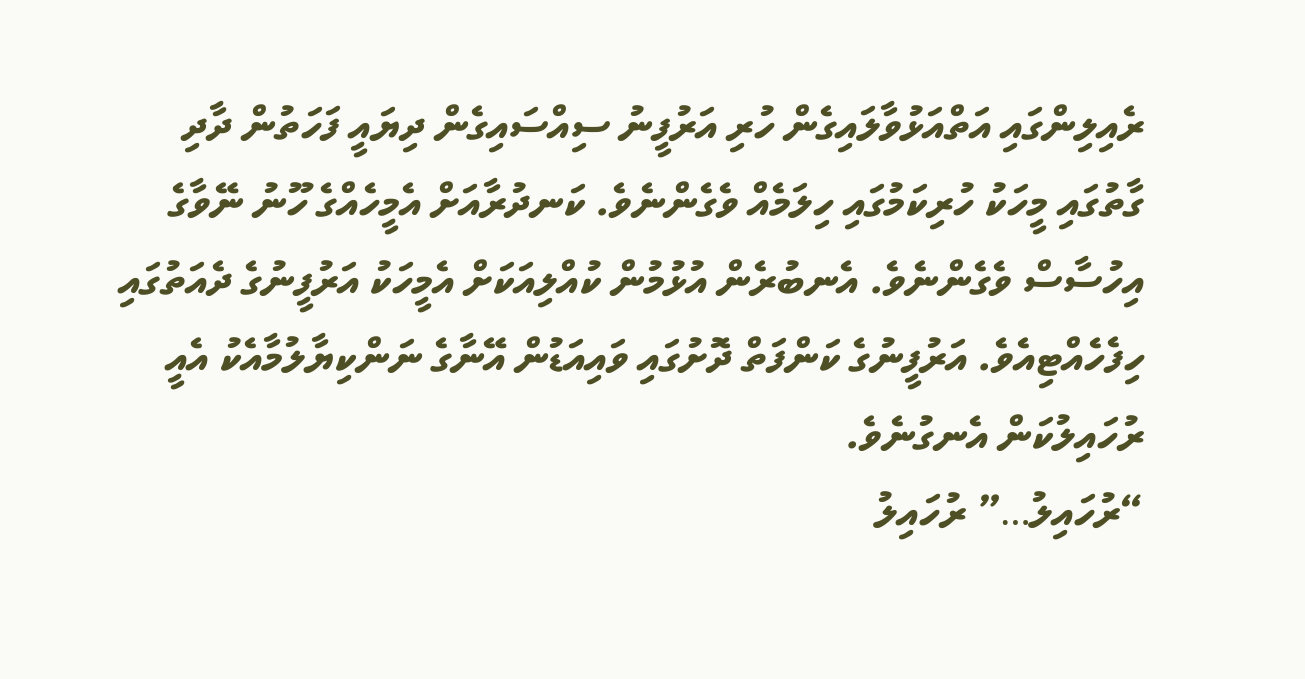ރެއިލިންގައި އަތްއަޅުވާލައިގެން ހުރި އަރުފީނު ސިއްސައިގެން ދިޔައީ ފަހަތުން ދާދި ގާތުގައި މީހަކު ހުރިކަމުގައި ހިލަމެއް ވެގެންނެވެ. ކަނދުރާއަށް އެމީހެއްގެ ހޫނު ނޭވާގެ އިހުސާސް ވެގެންނެވެ. އެނބުރެން އުޅުމުން ކުއްލިއަކަށް އެމީހަކު އަރުފީނުގެ ދެއަތުގައި ހިފެހެއްޓިއެވެ. އަރުފީނުގެ ކަންފަތް ދޮށުގައި ވައިއަޑުން އޭނާގެ ނަންކިޔާލުމާއެކު އެއީ ރުހައިލުކަން އެނގުނެވެ.
“ރުހައިލު…” ރުހައިލު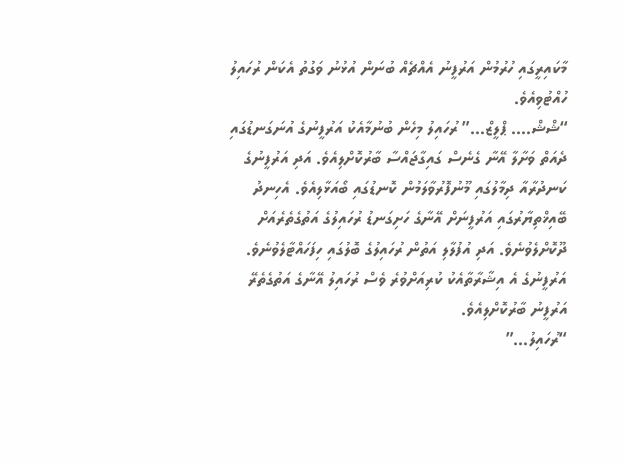މާކައިރީގައި ހުރުމުން އަރުފީނު އެއްޗެއް ބުނަން އުޅުނު ވަގުތު އެކަން ރުހައިލު ހުއްޓުވިއެވެ.
“ޝްޝް…. ޕްލީޒް…” ރުހައިލު މިހެން ބުނުމާއެކު އަރުފީނުގެ އުނަގަނޑުގައި ދެއަތް ވަށާލާ އޭނާ ގެނެސް ގައިގާޖައްސާ ބާރުކޮށްލިއެވެ. އަދި އަރުފީނުގެ ކަނދުރާއާ ދިމާލުގައި މޫނުފޮރުވާލަމުން ކޮނޑުގައި ބޯއަޅާލިއެވެ. އެހިނދު ބޭއިޚްތިޔާރުގައި އަރުފީނަށް އޭނާގެ ހަށިގަނޑު ރުހައިލުގެ އަތުގެތެރެއަށް ދޫކޮށްލެވުނެވެ. އަދި އުފުލާލި އަތުން ރުހައިލުގެ ބޮލުގައި ހިފަހައްޓާލެވުނެވެ. އަރުފީނުގެ އެ އިޝާރާތާއެކު ކުރިއަށްވުރެ ވެސް ރުހައިލު އޭނާގެ އަތުގެތެރޭ އަރުފީނު ބާރުކޮށްލިއެވެ.
“ރުހައިލު…”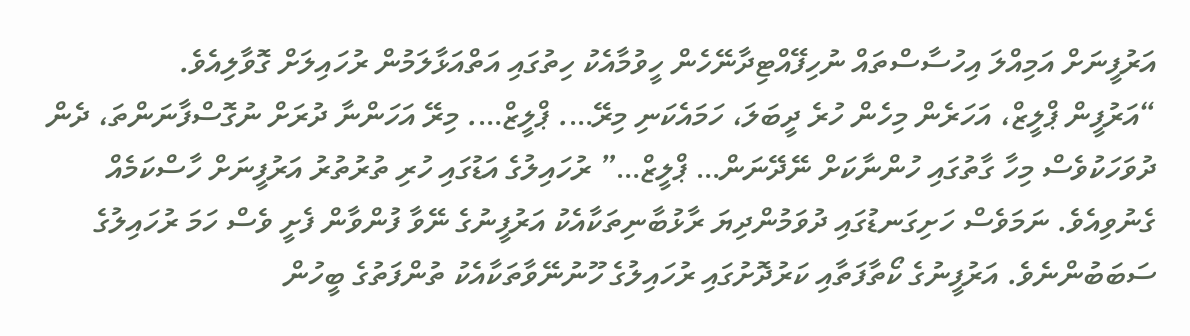އަރުފީނަށް އަމިއްލަ އިހުސާސްތައް ނުހިފޭއްޓިދާނޭހެން ހީވުމާއެކު ހިތުގައި އަތްއަޅާލަމުން ރުހައިލަށް ގޮވާލިއެވެ.
“އަރުފީން ޕްލީޒް، އަހަރެން މިހެން ހުރެ ދީބަލަ، ހަމައެކަނި މިރޭ…. ޕްލީޒް…. މިރޭ އަހަންނާ ދުރަށް ނުގޮސްފާނަންތަ، ދެން ދުވަހަކުވެސް މިހާ ގާތުގައި ހުންނާކަށް ނޭދޭނަން… ޕްލީޒް…” ރުހައިލުގެ އަޑުގައި ހުރި ތުރުތުރު އަރުފީނަށް ހާސްކަމެއް ގެނުވިއެވެ. ނަމަވެސް ހަށިގަނޑުގައި ދުވަމުންދިޔަ ރާޅުބާނިތަކާއެކު އަރުފީނުގެ ނޭވާ ފުންވާން ފެށީ ވެސް ހަމަ ރުހައިލުގެ ސަބަބުންނެވެ. އަރުފީނުގެ ކޯތާފަތާއި ކަރުދޮށުގައި ރުހައިލުގެ ހޫނުނޭވާތަކާއެކު ތުންފަތުގެ ބީހުން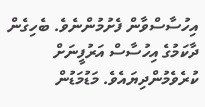އިހުސާސްވާން ފެށުމުންނެވެ. ބެހިގެން ދާކަމުގެ އިހުސާސް އަރުފީނަށް ކުރެވެމުންދިޔައެވެ. މަޑުމަޑުން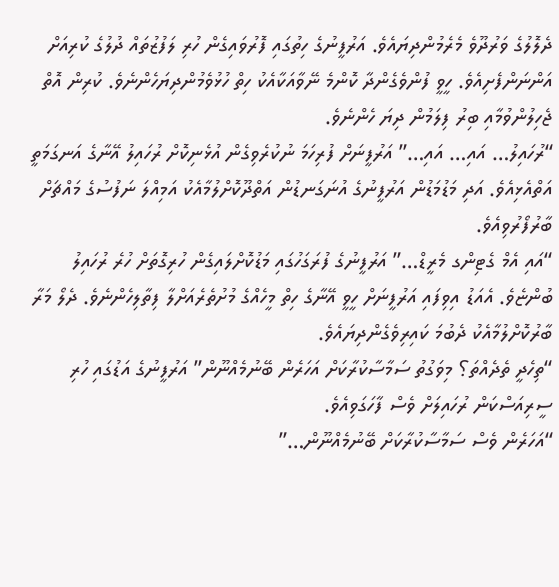ދެލޮލުގެ ވަރުދޫވެ މެރެމުންދިޔައެވެ. އަރުފީނުގެ ހިތުގައި ފޮރުވައިގެން ހުރި ލަފުޒުތައް ދުލުގެ ކުރިއަށް އަންނަންފެށިއެވެ. ހީވީ ފުންވެގެންދާ ކޮންމެ ނޭވާއަކާއެކު ހިތް ހުޅުވެމުންދިޔަހެންނެވެ. ކުރިން އޮތް ޖެހިލުންވުމާއި ބިރު ފިލަމުން ދިޔަ ހެންނެވެ.
“ރުހައިލު… އައި… އައި…” އަރުފީނަށް ފުރިހަމަ ނުކުރެވިގެން އުޅެނިކޮށް ރުހައިލު އޭނާގެ އަނގަމަތީ އަތްއެޅިއެވެ. އަދި މަޑުމަޑުން އަރުފީނުގެ އުނަގަނޑުން އަތްދޫކޮށްލުމާއެކު އަމިއްލަ ނަފުސުގެ މައްޗަށް ބާރުފޯރުވިއެވެ.
“އައި އެމް ގެޓިންގ މެރީޑް…” އަރުފީނުގެ ފުރަގަހުގައި މަޑުކޮށްލައިގެން ހުރިގޮތަށް ހުރެ ރުހައިލު ބުންޏެވެ. އެއަޑު އިވިފައި އަރުފީނަށް ހީވީ އޭނާގެ ހިތް މީހެއްގެ މުށުތެރެއަށްލާ ފިތާލިހެންނެވެ. ދެލޯ މަރާ ބާރުކޮށްލުމާއެކު ދެބުމަ ކައިރިވެގެންދިޔައެވެ.
“ތިހެދީ ތެދެއްތަ؟ މިވަގުތު ސަމާސާކުރާކަށް އަހަރެން ބޭނުމެއްނޫން” އަރުފީނުގެ އަޑުގައި ހުރި ސީރިއަސްކަން ރުހައިލަށް ވެސް ފާހަގަވިއެވެ.
“އަހަރެން ވެސް ސަމާސާކުރާކަށް ބޭނުމެއްނޫން…”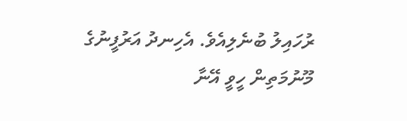ރުހައިލު ބުނެލިއެވެ. އެހިނދު އަރުފީނުގެ މޫނުމަތިން ހީވީ އޭނާ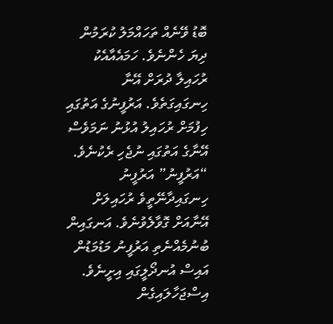ބޮޑު ވޭނެއް ތަހައްމަލު ކުރަމުން ދިޔަ ހެންނެވެ. ހަމައެއާއެކު ރުހައިލާ ދުރަށް އޭނާ ހިނގައިގަތެވެ. އަރުފީނުގެ އަތުގައި ހިފުމަށް ރުހައިލު އުޅުނު ނަމަވެސް އޭނާގެ އަތުގައި ނުޖެހި ރެކުނެވެ.
“އަރުފީނު” އަރުފީނު ހިނގައިދާނޭތީވެ ރުހައިލަށް އޭނާއަށް ގޮވާލެވުނެވެ. އަނގައިން ބުނުމެއްނެތި އަރުފީނު މަޑުމަޑުން އައިސް އުނދޯލީގައި އިށީނެވެ. އިސްޖަހާލައިގެން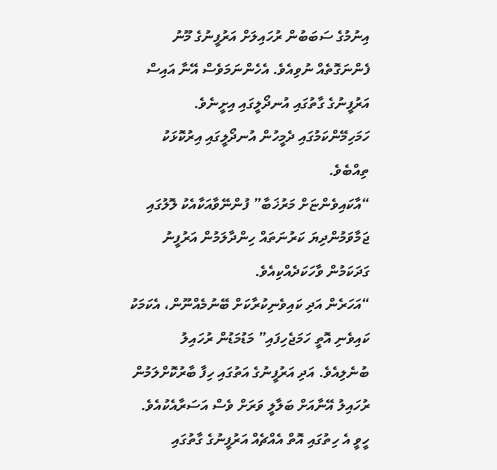އިނުމުގެ ސަބަބުން ރުހައިލަށް އަރުފީނުގެ މޫނު ފެންނަގޮތެއް ނުވިއެވެ. އެހެންނަމަވެސް އޭނާ އައިސް އަރުފީނުގެ ގާތުގައި އުނދޯލީގައި އިށީނެވެ. ހަމަހިމޭންކަމުގައި ދެމީހުން އުނދޯލީގައި އިރުކޮޅަކު ތިއްބެވެ.
“އާކައިވެންޏަށް މަރުޚަބާ” ފުންނޭވާއަކާއެކު ލޮލުގައި ޖަމާވަމުންދިޔަ ކަރުނަތައް ހިންދާލަމުން އަރުފީނު ގަދަކަމުން ވާހަކަދެއްކިއެވެ.
“އަހަރެން އަދި ކައިވެނިކުރާކަށް ބޭނުމެއްނޫން، އެކަމަކު ކައިވެނި އޮތީ ހަމަޖެހިފައި” މަޑުމަޑުން ރުހައިލު ބުނެލިއެވެ. އަދި އަރުފީނުގެ އަތުގައި ހިފާ ބާރުކޮށްލަމުން ރުހައިލު އޭނާއަށް ބަލާލީ ވަރަށް ވެސް އަސަރާއެކުއެވެ. ހީވީ އެ ހިތުގައި އޮތް އެއްޗެއް އަރުފީނުގެ ގާތުގައި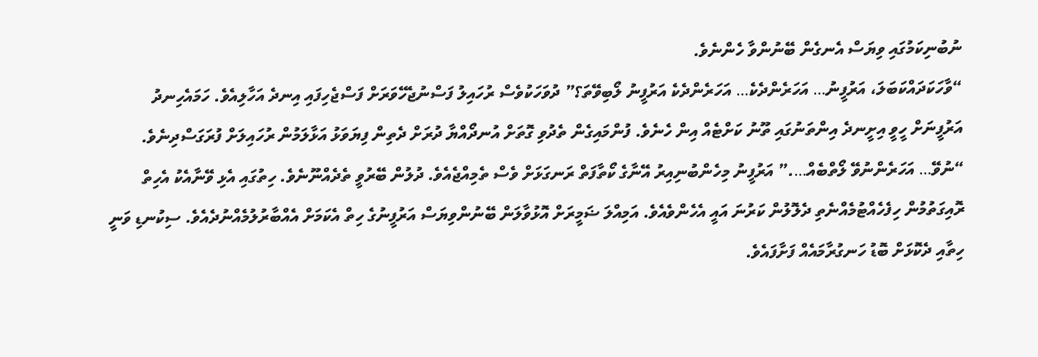ނުބުނިކަމުގައި ވިޔަސް އެނގެން ބޭނުންވާ ހެންނެވެ.
“ވާހަކަދައްކަބަލަ، އަރުފީނު… އަހަރެންދެކެ… އަހަރެންދެކެ އަރުފީނު ލޯބިވޭތަ؟” ދުވަހަކުވެސް ރުހައިލު ފަސްނުޖެހޭވަރަށް ފަސްޖެހިފައި އިނދެ އަހާލިއެވެ. ހަމައެހިނދު އަރުފީނަށް ހީވީ އިށީނދެ އިންތަނުގައި ތޫނު ކަށްޓެއް އިން ހެނެވެ. ފުންމައިގެން ތެދުވި ގޮތަށް އުނދޯއްޔާ ދުރަށް ދެތިން ފިޔަވަޅު އަޅާލަމުން ރުހައިލަށް ފުރަގަސްދިނެވެ.
“ނުވޭ… އަހަރެންނުވޭ ލޯތްބެއް….” އަރުފީނު މިހެންބުނިއިރު އޭނާގެ ކޯތާފަތް ރަނގަޅަށް ވެސް ތެމިއްޖެއެވެ. ދުލުން ބޭރުވީ ތެދެއްނޫނެވެ. ހިތުގައި އެޅި ވޭނާއެކު އެހިތް ރޮއިގަތުމުން ހިފެހެއްޓުމެއްނެތި ދެލޮލުން ކަރުނަ އައީ އެހެންވެއެވެ. އަމިއްލަ ޟަމީރަށް އޮޅުވާލަން ބޭނުންވިޔަސް އަރުފީނުގެ ހިތް އެކަމަށް އެއްބާރުލުމެއްނުދެއެވެ. ސިކުނޑި ވަނީ ހިތާއި ދެކޮޅަށް ބޮޑު ހަނގުރާމައެއް ފަށާފައެވެ.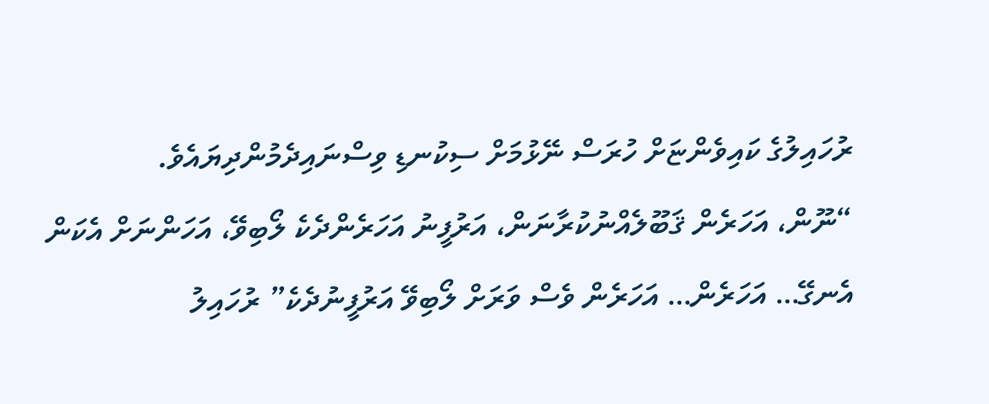ރުހައިލުގެ ކައިވެންޏަށް ހުރަސް ނޭޅުމަށް ސިކުނޑި ވިސްނައިދެމުންދިޔައެވެ.
“ނޫން، އަހަރެން ޤަބޫލެއްނުކުރާނަން، އަރުފީނު އަހަރެންދެކެ ލޯބިވޭ، އަހަންނަށް އެކަން އެނގޭ… އަހަރެން… އަހަރެން ވެސް ވަރަށް ލޯބިވޭ އަރުފީނުދެކެ” ރުހައިލު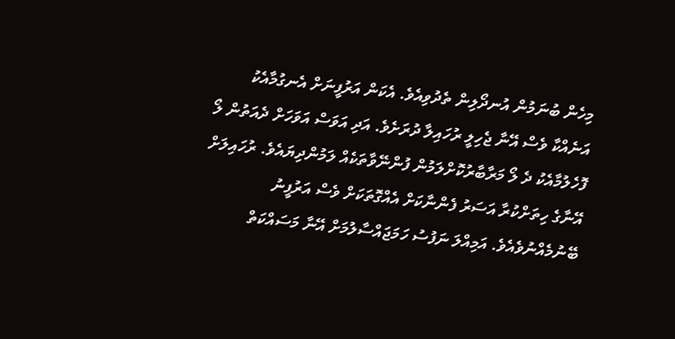މިހެން ބުނަމުން އުނދޯލިން ތެދުވިއެވެ. އެކަން އަރުފީނަށް އެނގުމާއެކު އަނެއްކާ ވެސް އޭނާ ޖެހިލީ ރުހައިލާ ދުރަށެވެ. އަދި އަވަސް އަވަހަށް ދެއަތުން ލޯ ފޮހެލުމާއެކު ދެ ލޯ މަރާބާރުކޮށްލަމުން ފުންނޭވާތަކެއް ލަމުންދިޔައެވެ. ރުހައިލަށް އޭނާގެ ހިތަށްކުރާ އަސަރު ފެންނާކަށް އެއްގޮތަކަށް ވެސް އަރުފީނު ބޭނުމެއްނުވެއެވެ. އަމިއްލަ ނަފުސު ހަމަޖައްސާލުމަށް އޭނާ މަސައްކަތް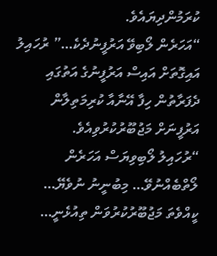ކުރަމުންދިޔައެވެ.
“އަހަރެން ލޯބިވޭ އަރުފީނުދެކެ…” ރުހައިލު އައިގޮތަށް އައިސް އަރުފީނުގެ އަތުގައި ދެފަރާތުން ހިފާ އޭނާއާ ކުރިމަތިލާން އަރުފީނަށް މަޖުބޫރުކުރުވިއެވެ.
“ރުހައިލު ލޯބިވިޔަސް އަހަރެން ލޯތްބެއްނުވޭ… މިބުނީނު ނުވެޔޭ… ކީއްވެތަ މަޖުބޫރުކުރުވަން ތިއުޅެނީ…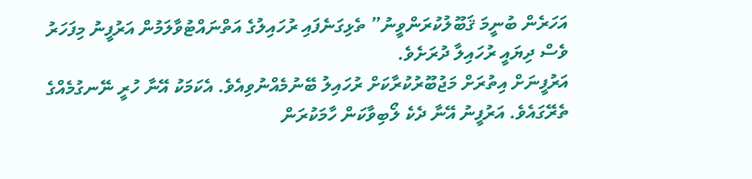އަހަރެން ބުނީމަ ޤަބޫލުކުރަންވީނު” ތެޅިގަނެފައި ރުހައިލުގެ އަތްނައްޓުވާލަމުން އަރުފީނު މިފަހަރު ވެސް ދިޔައީ ރުހައިލާ ދުރަށެވެ.
އަރުފީނަށް އިތުރަށް މަޖުބޫރުކުރާކަށް ރުހައިލު ބޭނުމެއްނުވިއެވެ. އެކަމަކު އޭނާ ހުރީ ނޭނގުމެއްގެ ތެރޭގައެވެ. އަރުފީނު އޭނާ ދެކެ ލޯބިވާކަން ހާމަކުރަން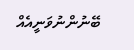ބޭނުންނުވަނީއެއް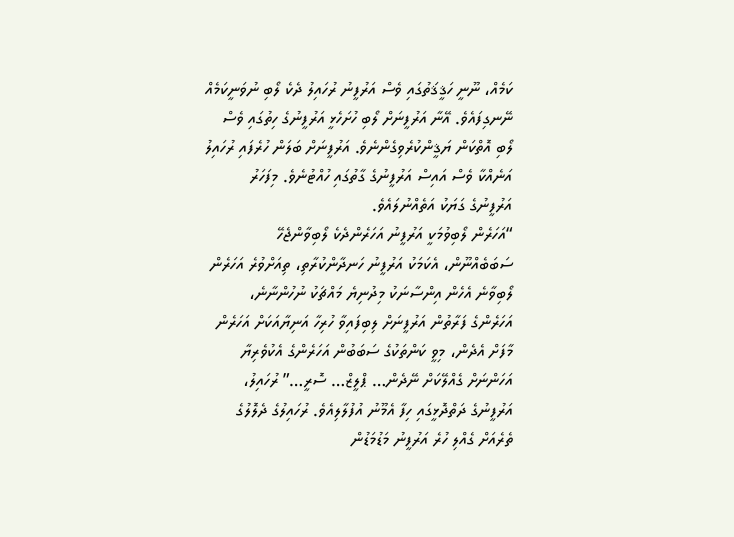ކަމެއް، ނޫނީ ހަޤީޤަތުގައި ވެސް އަރުފީނު ރުހައިލު ދެކެ ލޯބި ނުވަނީކަމެއް ނޭނގިފައެވެ. އޭނާ އަރުފީނަށް ލޯބި ހުށަހެޅީ އަރުފީނުގެ ހިތުގައި ވެސް ލޯބި އޮތްކަން ޔަޤީންކުރެވިގެންނެވެ. އަރުފީނަށް ބަލަން ހުރެފައި ރުހައިލު އަނެއްކާ ވެސް އައިސް އަރުފީނުގެ ގާތުގައި ހުއްޓުނެވެ. މިފަހަރު އަރުފީނުގެ ގަޔަކު އަތެއްނުލައެވެ.
“އަހަރެން ލޯބިވުމަކީ އަރުފީނު އަހަރެންދެކެ ލޯބިވާންޖެހޭ ސަބަބެއްނޫން، އެކަމަކު އަރުފީނު ހަނދާންކުރާތި، ތިއަށްވުރެ އަހަރެން ލޯބިވާނެ އެހެން އިންސާނަކު މިދުނިޔެ މައްޗަކު ނުހުންނާނެ، އަހަރެންގެ ފަރާތުން އަރުފީނަށް ލިބިފައިވާ ހުރިހާ އަނިޔާއަކަށް އަހަރެން މާފަށް އެދެން، މިވީ ކަންތަކުގެ ސަބަބުން އަހަރެންގެ އެކުވެރިޔާ އަހަންނަށް ގެއްލޭކަށް ނޭދެން… ޕްލީޒް… ސޮރީ…” ރުހައިލު، އަރުފީނުގެ ދަތްދޮޅީގައި ހިފާ އެމޫނު އުފުލާލިއެވެ. ރުހައިލުގެ ދެލޮލުގެ ތެރެއަށް ގެއްލި ހުރެ އަރުފީނު މަޑުމަޑުން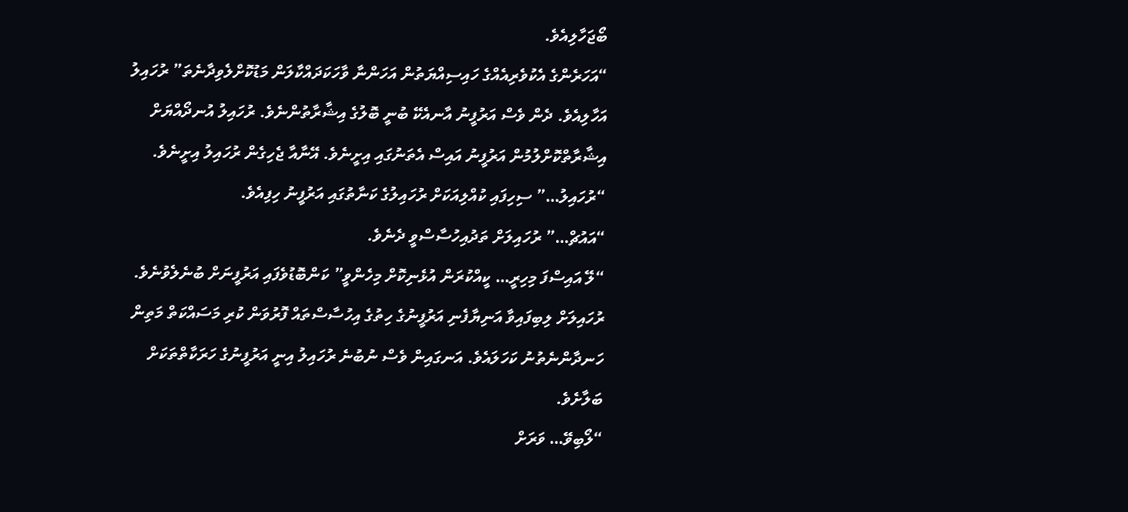ބޯޖަހާލިއެވެ.
“އަހަރެންގެ އެކުވެރިއެއްގެ ހައިސިއްޔަތުން އަހަންނާ ވާހަކަދައްކާލަން މަޑުކޮށްލެވިދާނެތަ” ރުހައިލު އަހާލިއެވެ. ދެން ވެސް އަރުފީނު އާނއެކޭ ބުނީ ބޮލުގެ އިޝާރާތުންނެވެ. ރުހައިލު އުނދޯއްޔަށް އިޝާރާތްކޮށްލުމުން އަރުފީނު އައިސް އެތަނުގައި އިށީނެވެ. އޭނާއާ ޖެހިގެން ރުހައިލު އިށީނެވެ.
“ރުހައިލު…” ސިހިފައި ކުއްލިއަކަށް ރުހައިލުގެ ކަނާތުގައި އަރުފީނު ހިފިއެވެ.
“އައުޗް…” ރުހައިލަށް ތަދުއިހުސާސްވީ ދެނެވެ.
“ލޭ އައިސްފަ މިހިރީ… ކީއްކުރަން އުޅެނިކޮށް މިހެންވީ” ކަންބޮޑުވެފައި އަރުފީނަށް ބުނެލެވުނެވެ. ރުހައިލަށް ލިބިފައިވާ އަނިޔާފެނި އަރުފީނުގެ ހިތުގެ އިހުސާސްތައް ފޮރުވަން ކުރި މަސައްކަތް މަތިން ހަނދާންނެތުނު ކަހަލައެވެ. އަނގައިން ވެސް ނުބުނެ ރުހައިލު އިނީ އަރުފީނުގެ ހަރަކާތްތަކަށް ބަލާށެވެ.
“ލޯބިވޭ… ވަރަށް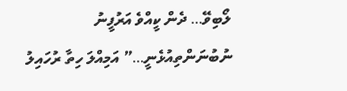ލޯބިވޭ… ދެން ކީއްވެ އަރުފީނު ނުބުނަންތިއުޅެނީ…” އަމިއްލަ ހިތާ ރުހައިލު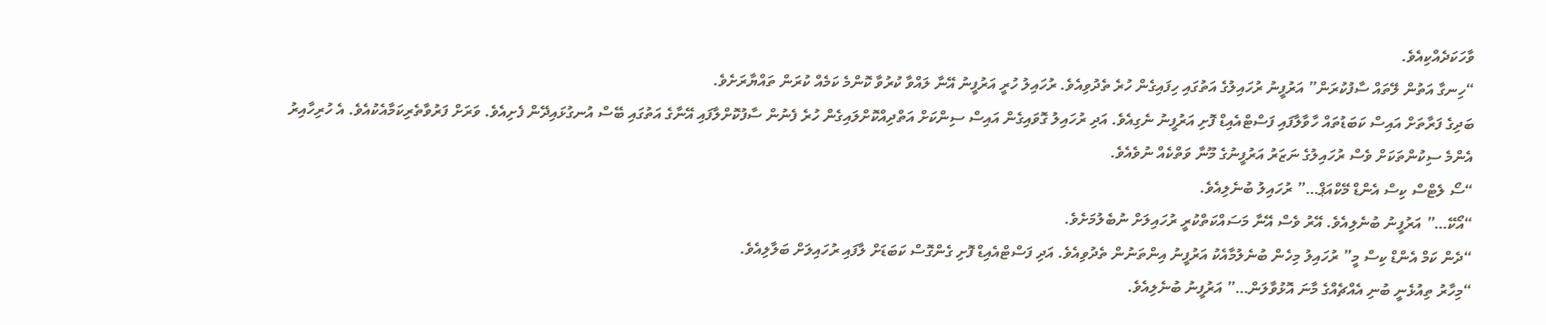ވާހަކަދެއްކިއެވެ.
“ހިނގާ އަތުން ލޭތައް ސާފުކުރަން” އަރުފީނު ރުހައިލުގެ އަތުގައި ހިފައިގެން ހުރެ ތެދުވިއެވެ. ރުހައިލު ހުރީ އަރުފީނު އޭނާ ލައްވާ ކުރުވާ ކޮންމެ ކަމެއް ކުރަން ތައްޔާރަށެވެ.
ބަދިގެ ފަރާތަށް އައިސް ކަބަޑުތައް ހާވާލާފައި ފަސްޓްއެއިޑް ފޮށި އަރުފީނު ނެގިއެވެ. އަދި ރުހައިލު ގޮވައިގެން އައިސް ސިންކަށް އަތްދިއްކޮށްލައިގެން ހުރެ ފެނުން ސާފުކޮށްލާފައި އޭނާގެ އަތުގައި ބޭސް އުނގުޅައިދޭން ފެށިއެވެ. ވަރަށް ފަރުވާތެރިކަމާއެކުއެވެ. އެ ހުރިހާއިރު އެންމެ ސިކުންތަކަށް ވެސް ރުހައިލުގެ ނަޒަރު އަރުފީނުގެ މޫނާ ވަތްކެއް ނުވެއެވެ.
“ސޯ ލެޓްސް ކިސް އެންޑް މޭކްއަޕް…” ރުހައިލު ބުނެލިއެވެ.
“އޯކޭ…” އަރުފީނު ބުނެލިއެވެ. އޭރު ވެސް އޭނާ މަސައްކަތްކުރީ ރުހައިލަށް ނުބެލުމަށެވެ.
“ދެން ކަމް އެންޑް ކިސް މީ” ރުހައިލު މިހެން ބުނެލުމާއެކު އަރުފީނު އިންތަނުން ތެދުވިއެވެ. އަދި ފަސްޓްއެއިޑް ފޮށި ގެންގޮސް ކަބަޑަށް ލާފައި ރުހައިލަށް ބަލާލިއެވެ.
“މިހާރު ތިއުޅެނީ ބުނި އެއްޗެއްގެ މާނަ އޮޅުވާލަން…” އަރުފީނު ބުނެލިއެވެ.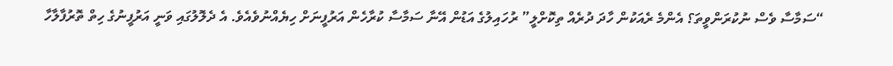“ސަމާސާ ވެސް ނުކުރަންވީތަ؟ އެންމެ ރެއަކުން ހާދަ ދުރެއް ތިކޮށްލީ” ރުހައިލުގެ އަޑުން އޭނާ ސަމާސާ ކުރާހެން އަރުފީނަށް ހިޔެއްނުވެއެވެ. އެ ދެލޮލުގައި ވަނީ އަރުފީނުގެ ހިތް ތޮރުފާލާހާ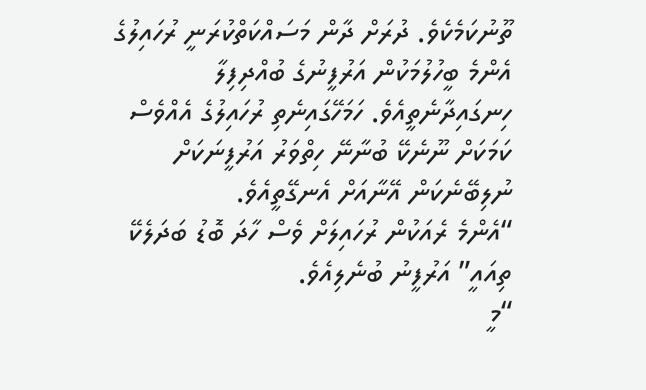ތޫނުކަމެކެވެ. ދުރަށް ދާން މަސައްކަތްކުރަނީ ރުހައިލުގެ އެންމެ ބީހުލުމަކުން އަރުފީނުގެ ބުއްދިފިލާ ހިނގައިދާނެތީއެވެ. ހަމަހޭގައިނެތި ރުހައިލުގެ އެއްވެސް ކަމަކަށް ނޫނެކޭ ބުނާނޭ ހިތްވަރު އަރުފީނަކަށް ނުލިބޭނެކަން އޭނާއަށް އެނގޭތީއެވެ.
“އެންމެ ރެއަކުން ރުހައިލަށް ވެސް ހާދަ ބޮޑު ބަދަލެކޭ ތިއައީ” އަރުފީނު ބުނެލިއެވެ.
“މީ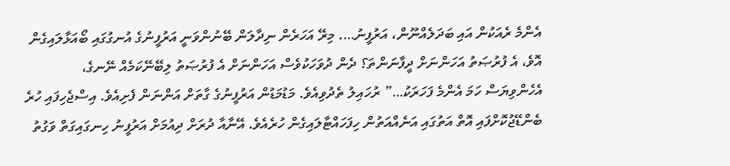އެންމެ ރެއަކުން އައި ބަދަލެއްނޫން، އަރުފީނު…. މިރޭ އަހަރެން ނިދާލަން ބޭނުންވަނީ އަރުފީނުގެ އުނގުގައި ބޯއަޅާލައިގެން އޮވެ، އެ ފުރުޞަތު އަހަންނަށް ދީފާނަންތަ؟ ދެން ދުވަހަކުވެސް އަހަންނަށް އެ ފުރުޞަތު ލިބޭނޭކަމެއް ނޭނގެ، އެހެންވިޔަސް ހަމަ އެންމެ ފަހަރަކު…” ރުހައިލު ތެދުވިއެވެ. މަޑުމަޑުން އަރުފީނުގެ ގާތަށް އަންނަން ފެށިއެވެ. އިސްޖެހިފައި ހުރެ ބެންޑޭޖުކޮށްފައި އޮތް އަތުގައި އަނެއްއަތުން ހިފަހައްޓާލައިގެން ހުރެއެވެ. އޭނާއާ ދުރަށް ދިއުމަށް އަރުފީނު ހިނގައިގަތް ވަގުތު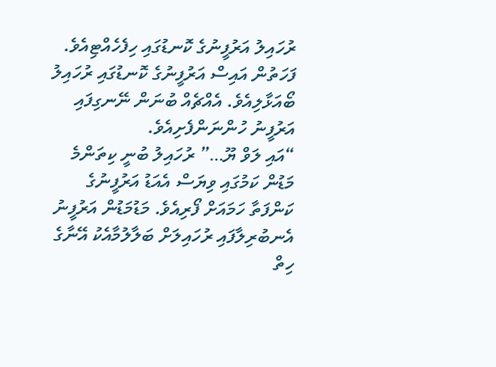ރުހައިލު އަރުފީނުގެ ކޮނޑުގައި ހިފެހެއްޓިއެވެ. ފަހަތުން އައިސް އަރުފީނުގެ ކޮނޑުގައި ރުހައިލު ބޯއަޅާލިއެވެ. އެއްޗެއް ބުނަން ނޭނގިފައި އަރުފީނު ހުންނަންފެށިއެވެ.
“އައި ލަވް ޔޫ…” ރުހައިލު ބުނީ ކިތަންމެ މަޑުން ކަމުގައި ވިޔަސް އެއަޑު އަރުފީނުގެ ކަންފަތާ ހަމައަށް ފޯރިއެވެ. މަޑުމަޑުން އަރުފީނު އެނބުރިލާފައި ރުހައިލަށް ބަލާލުމާއެކު އޭނާގެ ހިތް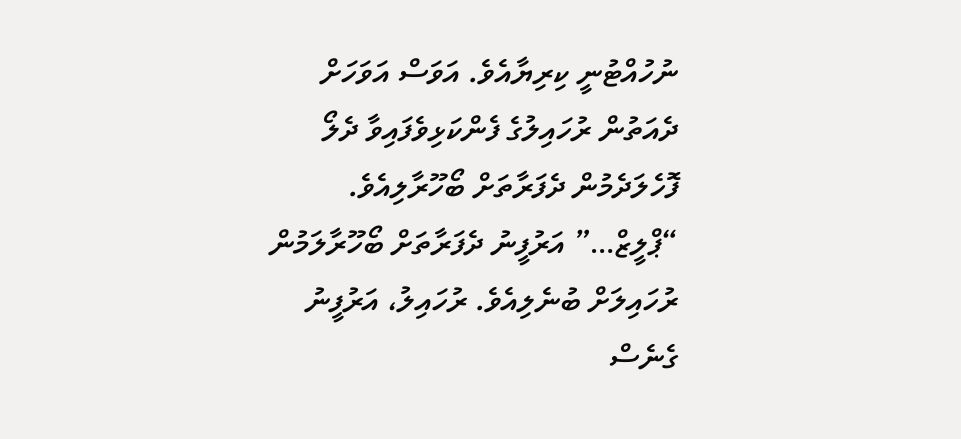ނުހުއްޓުނީ ކިރިޔާއެވެ. އަވަސް އަވަހަށް ދެއަތުން ރުހައިލުގެ ފެންކަޅިވެފައިވާ ދެލޯ ފޮހެލަދެމުން ދެފަރާތަށް ބޯހޫރާލިއެވެ.
“ޕްލީޒް…” އަރުފީނު ދެފަރާތަށް ބޯހޫރާލަމުން ރުހައިލަށް ބުނެލިއެވެ. ރުހައިލު، އަރުފީނު ގެނެސް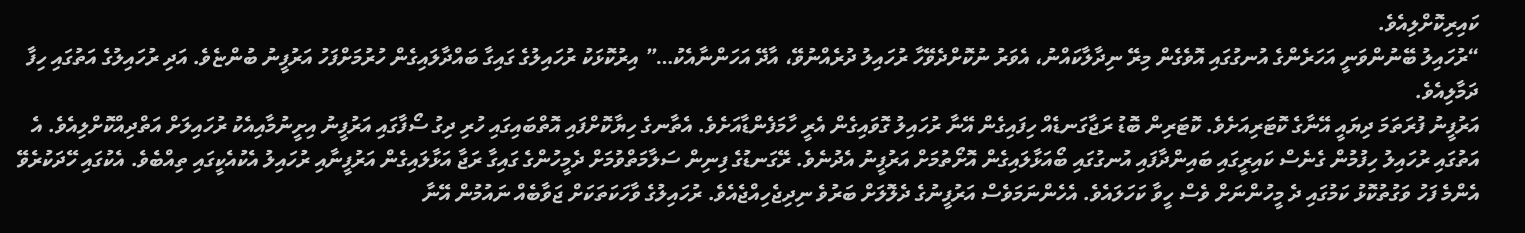ކައިރިކޮށްލިއެވެ.
“ރުހައިލު ބޭނުންވަނީ އަހަރެންގެ އުނގުގައި އޮވެގެން މިރޭ ނިދާލާކައްނު، އެވަރު ނުކޮށްދެވޭހާ ރުހައިލު ދުރެއްނުވޭ، އާދޭ އަހަންނާއެކު…” އިރުކޮޅަކު ރުހައިލުގެ ގައިގާ ބައްދާލައިގެން ހުރުމަށްފަހު އަރުފީނު ބުންޏެވެ. އަދި ރުހައިލުގެ އަތުގައި ހިފާ ދަމާލިއެވެ.
އަރުފީނު ފުރަތަމަ ދިޔައީ އޭނާގެ ކޮޓަރިއަށެވެ. ކޮޓަރިން ބޮޑު ރަޖާގަނޑެއް ހިފައިގެން އޭނާ ރުހައިލު ގޮވައިގެން އެރީ ހާމަފެންޑާއަށެވެ. އެތާނގެ ހިޔާކޮށްފައި އޮތްބައިގައި ހުރި ދިގު ސޯފާގައި އަރުފީނު އިށީނުމާއިއެކު ރުހައިލަށް އަތްދިއްކޮށްލިއެވެ. އެ އަތުގައި ރުހައިލު ހިފުމުން ގެނެސް ކައިރީގައި ބައިންދާފައި އުނގުގައި ބޯއަޅާލައިގެން އޮށޯތުމަށް އަރުފީނު އެދުނެވެ. ރޭގަނޑުގެ ފިނިން ސަލާމަތްވުމަށް ދެމީހުންގެ ގައިގާ ރަޖާ އަޅާލައިގެން އަރުފީނާއި ރުހައިލު އެކުއެކީގައި ތިއްބެވެ. އެކުގައި ހޭދަކުރެވޭ އެންމެ ފަހު ވަގުތުކޮޅު ކަމުގައި ދެ މީހުންނަށް ވެސް ހީވާ ކަހަލައެވެ. އެހެންނަމަވެސް އަރުފީނުގެ ދެލޮލަށް ބަރުވެ ނިދިޖެހިއްޖެއެވެ. ރުހައިލުގެ ވާހަކަތަކަށް ޖަވާބެއް ނައުމުން އޭނާ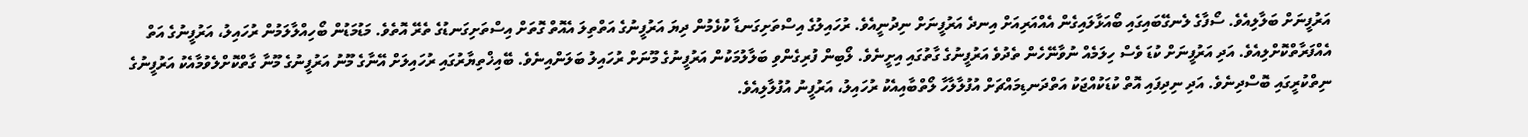އަރުފީނަށް ބަލާލިއެވެ. ސޯފާގެ ލެނގޭބައިގައި ބޯއަޅާލައިގެން އެއްއަރިއަށް އިނދެ އަރުފީނަށް ނިދުނީއެވެ. ރުހައިލުގެ އިސްތަށިގަނޑާ ކުޅެމުން ދިޔަ އަރުފީނުގެ އަތްތިލަ އެއޮތް ގޮތަށް އިސްތަށިގަނޑުގެ ތެރޭ އޮތެވެ. މަޑުމަޑުން ބޯހިއްލާލަމުން ރުހައިލު، އަރުފީނުގެ އަތް އެއްފަރާތްކޮށްލިއެވެ. އަދި އަރުފީނަށް ކުޑަ ވެސް ހިލަމެއް ނުވާނޭހެން ތެދުވެ އަރުފީނުގެ ގާތުގައި އިށީނެވެ. ލޯބިން ފުރިގެންވި ބަލާލުމަކުން އަރުފީނުގެ މޫނަށް ރުހައިލު ބަލަންއިނެވެ. ބޭއިޚްތިޔާރުގައި ރުހައިލަށް އޭނާގެ މޫނު އަރުފީނުގެ މޫނާ ގާތްކޮށްލެވުމާއެކު އަރުފީނުގެ ނިތްކުރީގައި ބޮސްދިނެވެ. އަދި ނިދިފައި އޮތް ކުޑަކުއްޖަކު އަތްދަނޑިމައްޗަށް އުފުލާލާހާ ލޯތްބާއިއެކު ރުހައިލު، އަރުފީނު އުފުލާލިއެވެ.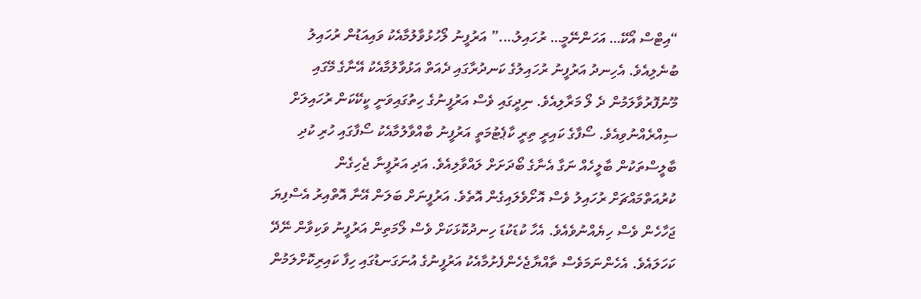“އިޓްސް އޯކޭ… އަހަންނޭމީ… ރުހައިލު….” އަރުފީނު ލޯހުޅުވާލުމާއެކު ވައިއަޑުން ރުހައިލު ބުނެލިއެވެ. އެހިނދު އަރުފީނު ރުހައިލުގެ ކަނދުރާގައި ދެއަތް އަޅުވާލުމާއެކު އޭނާގެ މޭގައި މޫނުފޮރުވާލަމުން ދެ ލޯ މަރާލިއެވެ. ނިދީގައި ވެސް އަރުފީނުގެ ހިތުގައިވަނީ ކީކޭކަން ރުހައިލަށް ސިއްރެއްނުވިއެވެ. ސޯފާގެ ކައިރީ ތިރީ ކާޕެޓުމަތީ އަރުފީނު ބާއްވާލުމާއެކު ސޯފާގައި ހުރި ކުދި ބާލީސްތަކުން ބާލީހެއް ނަގާ އެނާގެ ބޯދަށަށް ލައްވާލިއެވެ. އަދި އަރުފީނާ ޖެހިގެން ކުރުއަތްމައްޗަށް ރުހައިލު ވެސް އޮށޯވެލައިގެން އޮތެވެ. އަރުފީނަށް ބަލަން އޭނާ އޮތްއިރު އެސްފިޔަ ޖަހާހެން ވެސް ހިޔެއްނުވެއެވެ. އެހާ ކުޑަކުޑަ ހިނދުކޮޅަކަށް ވެސް ލޯމަތިން އަރުފީނު ވަކިވާން ނޭދޭ ކަހަލައެވެ. އެހެންނަމަވެސް ތާއްޔާޖެހެންފެށުމާއެކު އަރުފީނުގެ އުނަގަނޑުގައި ހިފާ ކައިރިކޮށްލަމުން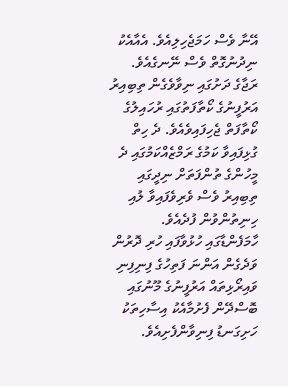އޭނާ ވެސް ހަމަޖެހިލިއެވެ. އެއާއެކު ނިދުނުގޮތް ވެސް ނޭނގެއެވެ. ރަޖާގެ ދަށުގައި ނިވާވެގެން ތިބިއިރު އަރުފީނުގެ ކޯތާފަތުގައި ރުހައިލުގެ ކޯތާފަތް ޖެހިފައިވެއެވެ. ދެ ހިތް ގުޅިފައިވާ ކަމުގެ ރަމްޒެއްކަމުގައި ދެ މީހުންގެ ތުންފަތަށް ނިދީގައި ތިބިއިރު ވެސް ވެރިވެފައިވާ ލުއި ހިނިތުންވުން ފުދެއެވެ.
ހާމަފެންޑާގައި ހުޅުވާފައި ހުރި ދޮރުން ވަދެގެން އަންނަ ފަތިހުގެ ފިނިފިނި ވައިރޯޅިތައް އަރުފީނުގެ މޫނުގައި ބޮސްދޭން ފެށުމާއެކު އިސާހިތަކު ހަށިގަނޑު ފިނިވާންފެށިއެވެ.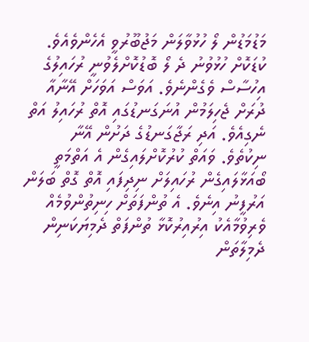މަޑުމަޑުން ލޯ ހުޅުވާލަން މަޖުބޫރުވީ އެހެންވެއެވެ. ކުޑަކޮށް ހުޅުވުނު ދެ ލޯ ބޮޑުކޮށްލެވުނީ ރުހައިލުގެ އިހުސާސް ވެގެންނެވެ. އަވަސް އަވަހަށް އޭނާއާ ދުރަށް ޖެހިލަމުން އުނަގަނޑުގައި އޮތް ރުހައިލު އަތް ނެގިއެވެ. އަދި ރަޖާގަނޑުގެ ދަށުން އޭނާ ނިކުތެވެ. ވައަތް ކުރުކޮށްލައިގެން އެ އަތްމަތީ ބޯއަޅާލައިގެން ރުހައިލަށް ނިދިފައި އޮތް ގޮތް ބަލަން އަރުފީނު އިނެވެ. އެ ތުންފަތަށް ހިނިތުންވުމެއް ވެރިވުމާއެކު އިރުއިރުކޮޅާ ތުންފަތް ދެމިޔަކަނިން ދެމިލާތަން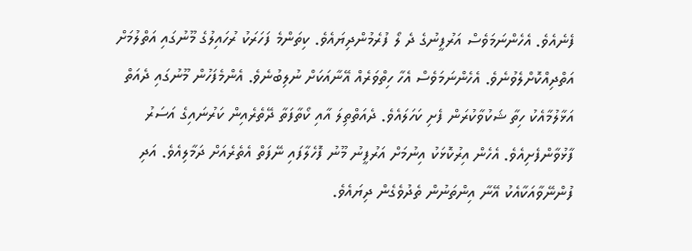ފެނެއެވެ. އެހެންނަމަވެސް އަރުފީނުގެ ދެ ލޯ ފުރެމުންދިޔައެވެ. ކިތަންމެ ފަހަރަކު ރުހައިލުގެ މޫނުގައި އަތްލުމަށް އަތްދިއްކޮށްލެވުނެވެ. އެހެންނަމަވެސް އެހާ ހިތްވަރެއް އޭނާއަކަށް ނުލިބުނެވެ. އެންމެފަހުން މޫނުގައި ދެއަތް އަޅާލުމާއެކު ހިތާ ޝަކުވާކުރަން ފެށި ކަހަލައެވެ. ދެއަތްތިލަ އާއި ކޯތާފަތާ ދޭތެރެއިން ކަރުނައިގެ އަސަރު ފާޅުވާންފެށިއެވެ. އެހެން އިރުކޮޅަކު އިނުމަށް އަރުފީނު މޫނު ފޮހެލާފައި ނޭފަތް އެތެރެއަށް ދަމާލިއެވެ. އަދި ފުންނޭވާއަކާއެކު އޭނާ އިންތަނުން ތެދުވެގެން ދިޔައެވެ.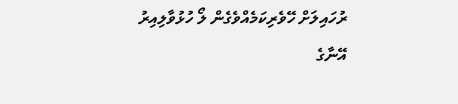ރުހައިލަށް ހޭވެރިކަމެއްވެގެން ލޯ ހުޅުވާލިއިރު އޭނާގެ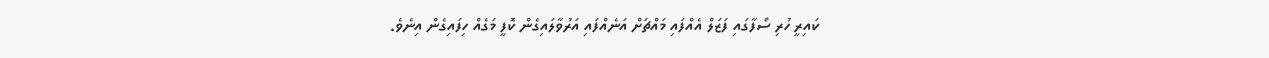ކައިރީ ހުރި ސޯފާގައި ފަޒަލް އެއްފައި މައްޗަށް އަނެއްފައި އަރުވާލައިގެން ކޮފީ މަގެއް ހިފައިގެން އިނެވެ.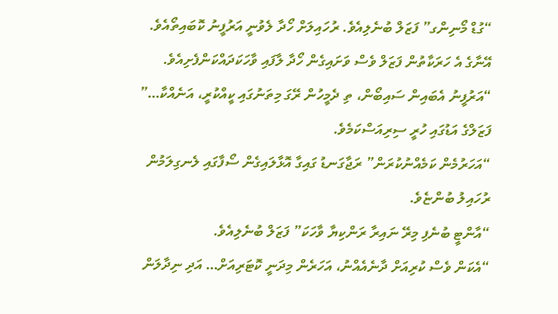“ގުޑް މޯނިންގ” ފަޒަލް ބުނެލިއެވެ. ރުހައިލަށް ހޯދާ ލެވުނީ އަރުފީނު ކޮބައިތޯއެވެ. އޭނާގެ އެ ހަރަކާތުން ފަޒަލް ވެސް ވަށައިގެން ހޯދާ ލާފައި ވާހަކަދައްކަންފެށިއެވެ.
“އަރުފީނު އެބައިން ސައިބޯން، ތި ދެމީހުން ރޭގަ މިތަނުގައި ކީއްކުރީ، އަނެއްކާ…” ފަޒަލްގެ އަޑުގައި ހުރީ ސިރިއަސްކަމެވެ.
“އަހަރުމެން ކަމެއްނުކުރަން” ރަޖާގަނޑު ގައިގާ އޮޅާލައިގެން ސޯފާގައި ލެނގިލަމުން ރުހައިލު ބުންޏެވެ.
“އާންޓީ ބުނެފި މިރޭ ނައިރާ ރަންކިޔާ ވާހަކަ” ފަޒަލް ބުނެލިއެވެ.
“އެކަން ވެސް ކުރިއަށް ދާނެއެއްނު، އަހަރެން މިދަނީ ކޮޓަރިއަށް… އަދި ނިދާލަން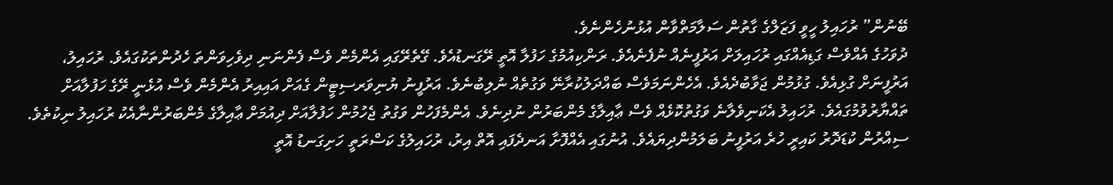ބޭނުން” ރުހައިލު ހީވީ ފަޒަލްގެ ގާތުން ސަލާމަތްވާން އުޅުނުހެންނެވެ.
ދުވަހުގެ އެއްވެސް ގަޑިއެއްގައި ރުހައިލަށް އަރުފީނެއް ނުފެނެއެވެ. ރަންކިއުމުގެ ހަފުލާ އޮތީ ރޭގަނޑުއެވެ. ގޭތެރޭގައި އެންމެން ވެސް ފެންނަނި ދިވެހިވަންތަ ހެދުންތަކުގައެވެ. ރުހައިލު، އަރުފީނަށް ގުޅިއެވެ. ގުޅުމުން ޖަވާބުދެއެވެ. އެހެންނަމަވެސް ބައްދަލުކުރާނޭ ވަގުތެއް ނުލިބުނެވެ. އަރުފީނު ޔުނިވަރސިޓީން ގެއަށް އައިއިރު އެންމެން ވެސް އުޅެނީ ރޭގެ ހަފުލާއަށް ތައްޔާރުވުމުގައެވެ. ރުހައިލު އެކަނިވެލާނެ ވަގުތުކޮޅެއް ވެސް ޢާއިލާގެ މެންބަރުން ނުދިނެވެ. އެންމެފަހުން ވަގުތު ޖެހުމުން ހަފުލާއަށް ދިއުމަށް ޢާއިލާގެ މެންބަރުންނާއެކު ރުހައިލު ނިކުތެވެ. ސިއްރުން ކުޑަދޮރު ކައިރީ ހުރެ އަރުފީނު ބަލަމުންދިޔައެވެ. އުނުގައި އެއްފޮށާ އަނދެފައި އޮތް އިރު، ރުހައިލުގެ ކަސްރަތީ ހަށިގަނޑު އޮތީ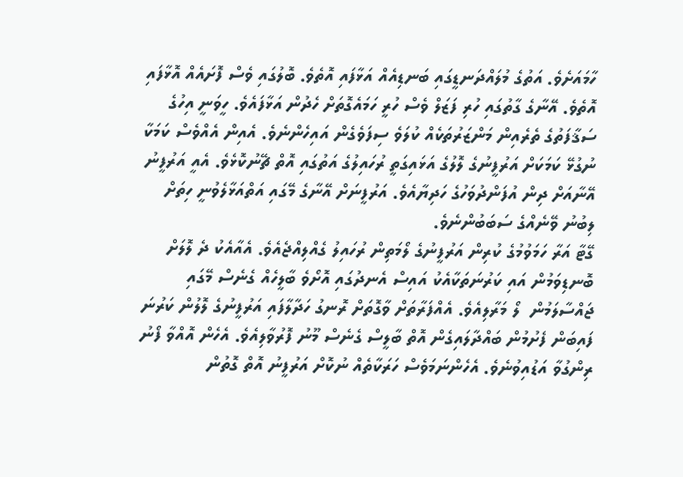ހާމައަށެވެ. އަތުގެ މުލައްދަނޑީގައި ބަނޑިއެއް އަޅާފައި އޮތެވެ. ބޮލުގައި ވެސް ފޮށައެއް އޮޅާފައި އޮތެވެ. އޭނާގެ ގާތުގައި ހުރި ފަޒަލް ވެސް ހުރީ ހަމައެގޮތަށް ހެދުން އަޅާފައެވެ. ހީވަނީ އިހުގެ ސަޤާފަތުގެ ތެރެއިން މަންޒަރުތަކެއް ކުލަވެ ސިފަވެގެން އައިހެންނެވެ. އެއިން އެއްވެސް ކަމަކާ ނުގުޅޭ ކަމަކަށް އަރުފީނުގެ ލޮލުގެ އަޅައިގަތީ ރުހައިލުގެ އަތުގައި އޮތް ޗޭނުކޮޅެވެ. އެއީ އަރުފީނު އޭނާއަށް ދިން އުފަންދުވަހުގެ ހަދިޔާއެވެ. އަރުފީނަށް އޭނާގެ މޭގައި އަތްއަޅާލެވުނީ ހިތަށް ލިބުނު ވޭނެއްގެ ސަބަބުންނެވެ.
ގޭޓާ އަރާ ހަމަވުމުގެ ކުރިން އަރުފީނުގެ ލޯމަތިން ރުހައިލު ގެއްލިއްޖެއެވެ. އެއާއެކު ދެ ލޮލަށް ބޮނޑިވަމުން އައި ކަރުނަތަކާއެކު އައިސް އެނދުގައި އޮށޯވެ ބާލީހެއް ގެނެސް މޭގައި ޖައްސާލަމުން  ލޯ މަރާލިއެވެ. އެއްފަރާތަށް ވާގޮތަށް ރޮނގު ހަދާލާފައި އަރުފީނުގެ ލޮލުން ކަރުނަ ފައިބަން ފެށުމުން ބައްދާލައިގެން އޮތް ބާލީސް ގެނެސް މޫނު ފޮރުވާލިއެވެ. އެހެން އޮއްވާ ފޯނު ރިންގުވާ އަޑުއިވުނެވެ. އެހެންނަމަވެސް ހަރަކާތެއް ނުކޮށް އަރުފީނު އޮތް ގޮތުން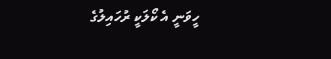ހީވަނީ އެ ކޯލަކީ ރުހައިލުގެ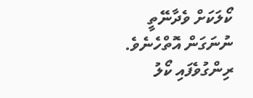ކޯލަކަށް ވެދާނޭތީ ނުނަގަން އޮތްހެނެވެ. ރިންގުވެފައި ކޯލު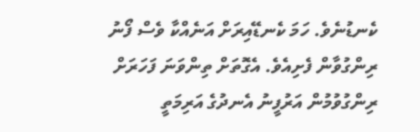ކެނޑުނެވެ. ހަމަ ކެނޑޭއިރަށް އަނެއްކާ ވެސް ފޯނު ރިންގުވާން ފެށިއެވެ. އެގޮތަށް ތިންވަނަ ފަހަރަށް ރިންގުވުމުން އަރުފީނު އެނދުގެ އަރިމަތީ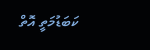ކަބަޑުމަތީ އޮތް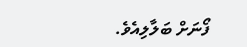ފޯނަށް ބަލާލިއެވެ.